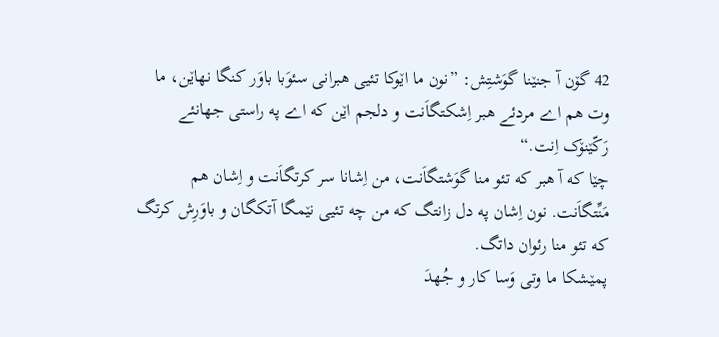42 گۆن آ جنێنا گوَشتِش: ”نون ما اێوکا تئیی هبرانی سئوَبا باوَر کنگا نهاێن، ما وت هم اے مردئے هبر اِشکتگاَنت و دلجم اێن که اے په راستی جهانئے رَکّێنۆک اِنت.“
چێا که آ هبر که تئو منا گوَشتگاَنت، من اِشانا سر کرتگاَنت و اِشان هم مَنِّتگاَنت. نون اِشان په دل زانتگ که من چه تئیی نێمگا آتکگان و باوَرِش کرتگ که تئو منا رئوان داتگ.
پمێشکا ما وتی وَسا کار و جُهدَ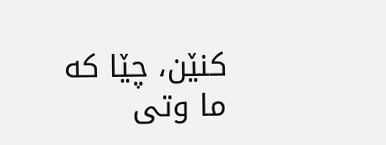کنێن، چێا که ما وتی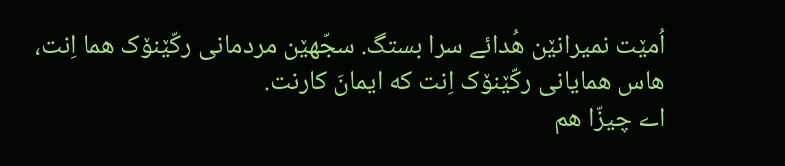اُمێت نمیرانێن هُدائے سرا بستگ. سجّهێن مردمانی رکّێنۆک هما اِنت، هاس همایانی رکّێنۆک اِنت که ایمانَ کارنت.
اے چیزّا هم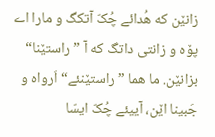زانێن که هُدائے چُکّ آتکگ و مارا اے پۆه و زانتی داتگ که آ ”راستێنا“ بزانێن. ما هما ”راستێنئے“ اَرواه و جَبینا اێن، آییئے چُکّ ایسّا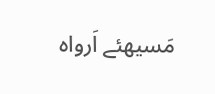مَسیهئے اَرواه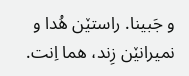و جَبینا. راستێن هُدا و نمیرانێن زِند، هما اِنت.